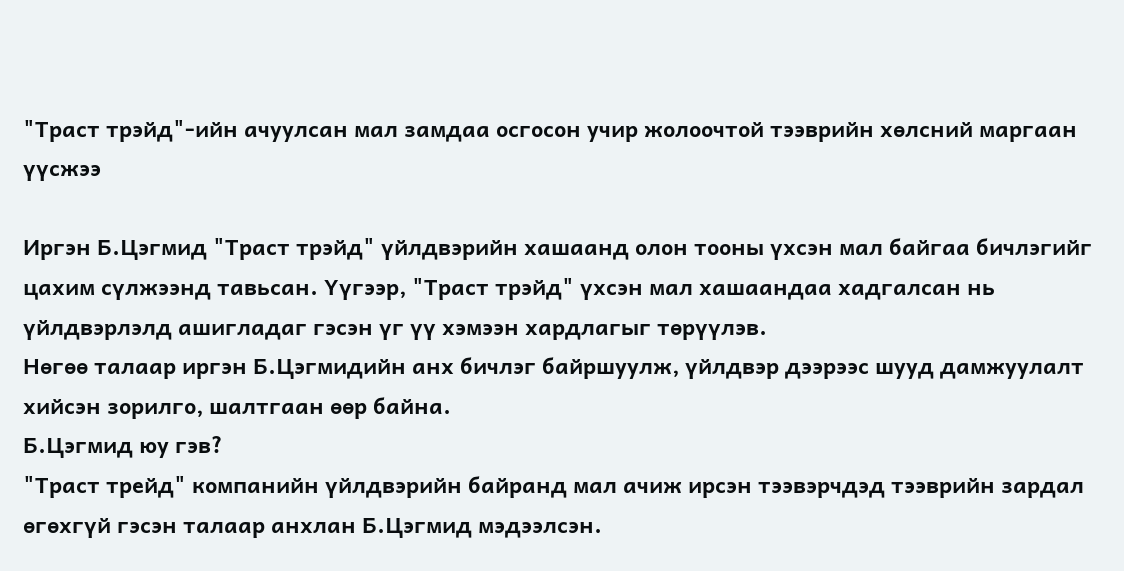"Траст трэйд"-ийн ачуулсан мал замдаа осгосон учир жолоочтой тээврийн хөлсний маргаан үүсжээ

Иргэн Б.Цэгмид "Траст трэйд" үйлдвэрийн хашаанд олон тооны үхсэн мал байгаа бичлэгийг цахим сүлжээнд тавьсан. Үүгээр, "Траст трэйд" үхсэн мал хашаандаа хадгалсан нь үйлдвэрлэлд ашигладаг гэсэн үг үү хэмээн хардлагыг төрүүлэв.
Нөгөө талаар иргэн Б.Цэгмидийн анх бичлэг байршуулж, үйлдвэр дээрээс шууд дамжуулалт хийсэн зорилго, шалтгаан өөр байна.
Б.Цэгмид юу гэв?
"Траст трейд" компанийн үйлдвэрийн байранд мал ачиж ирсэн тээвэрчдэд тээврийн зардал өгөхгүй гэсэн талаар анхлан Б.Цэгмид мэдээлсэн.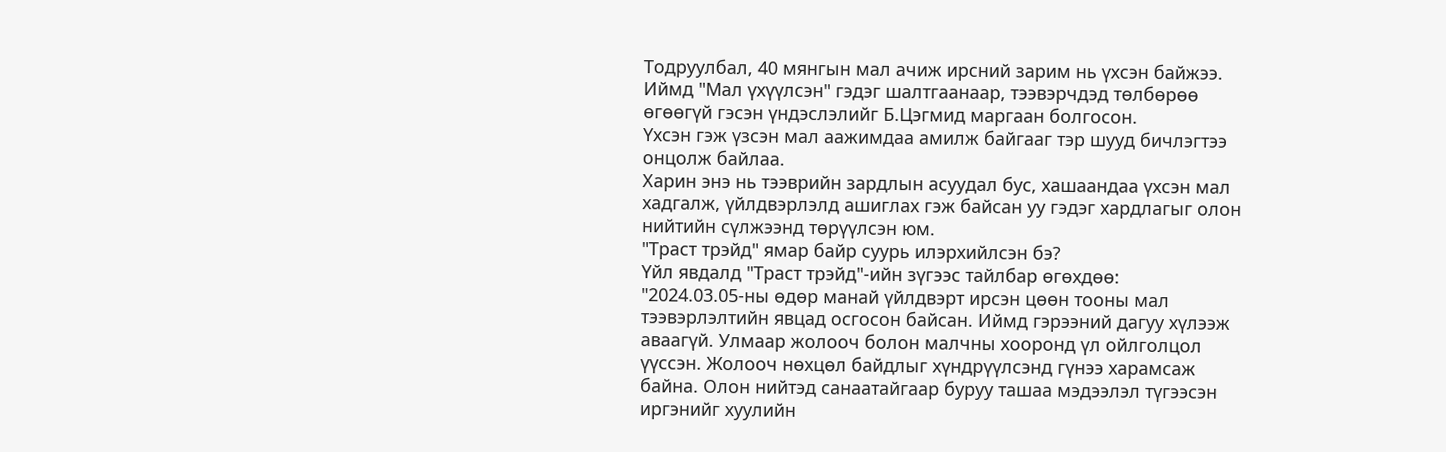Тодруулбал, 40 мянгын мал ачиж ирсний зарим нь үхсэн байжээ. Иймд "Мал үхүүлсэн" гэдэг шалтгаанаар, тээвэрчдэд төлбөрөө өгөөгүй гэсэн үндэслэлийг Б.Цэгмид маргаан болгосон.
Үхсэн гэж үзсэн мал аажимдаа амилж байгааг тэр шууд бичлэгтээ онцолж байлаа.
Харин энэ нь тээврийн зардлын асуудал бус, хашаандаа үхсэн мал хадгалж, үйлдвэрлэлд ашиглах гэж байсан уу гэдэг хардлагыг олон нийтийн сүлжээнд төрүүлсэн юм.
"Траст трэйд" ямар байр суурь илэрхийлсэн бэ?
Үйл явдалд "Траст трэйд"-ийн зүгээс тайлбар өгөхдөө:
"2024.03.05-ны өдөр манай үйлдвэрт ирсэн цөөн тооны мал тээвэрлэлтийн явцад осгосон байсан. Иймд гэрээний дагуу хүлээж аваагүй. Улмаар жолооч болон малчны хооронд үл ойлголцол үүссэн. Жолооч нөхцөл байдлыг хүндрүүлсэнд гүнээ харамсаж байна. Олон нийтэд санаатайгаар буруу ташаа мэдээлэл түгээсэн иргэнийг хуулийн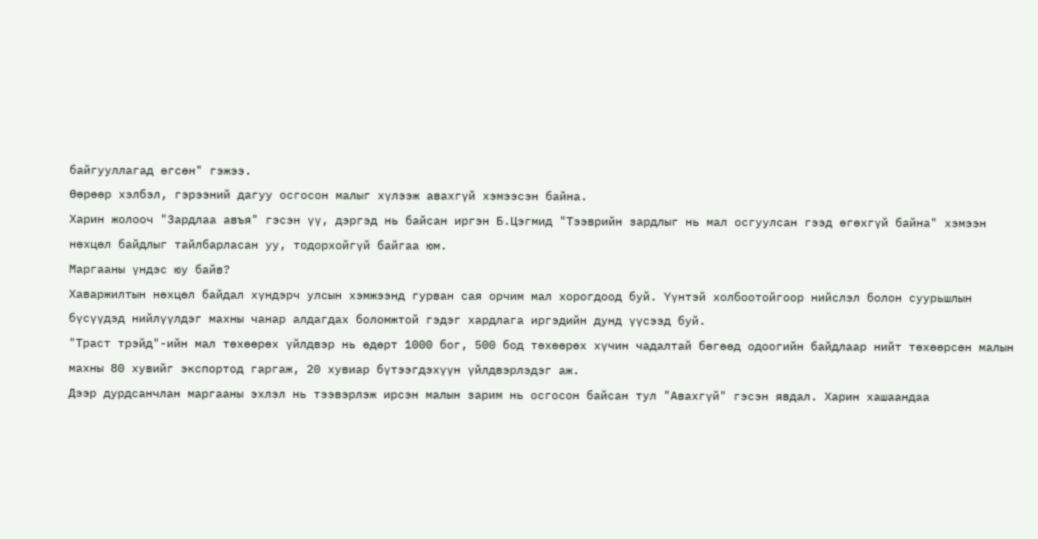байгууллагад өгсөн" гэжээ.
Өөрөөр хэлбэл, гэрээний дагуу осгосон малыг хүлээж авахгүй хэмээсэн байна.
Харин жолооч "Зардлаа авъя" гэсэн үү, дэргэд нь байсан иргэн Б.Цэгмид "Тээврийн зардлыг нь мал осгуулсан гээд өгөхгүй байна" хэмээн нөхцөл байдлыг тайлбарласан уу, тодорхойгүй байгаа юм.
Маргааны үндэс юу байв?
Хаваржилтын нөхцөл байдал хүндэрч улсын хэмжээнд гурван сая орчим мал хорогдоод буй. Үүнтэй холбоотойгоор нийслэл болон суурьшлын бүсүүдэд нийлүүлдэг махны чанар алдагдах боломжтой гэдэг хардлага иргэдийн дунд үүсээд буй.
"Траст трэйд"-ийн мал төхөөрөх үйлдвэр нь өдөрт 1000 бог, 500 бод төхөөрөх хүчин чадалтай бөгөөд одоогийн байдлаар нийт төхөөрсөн малын махны 80 хувийг экспортод гаргаж, 20 хувиар бүтээгдэхүүн үйлдвэрлэдэг аж.
Дээр дурдсанчлан маргааны эхлэл нь тээвэрлэж ирсэн малын зарим нь осгосон байсан тул "Авахгүй" гэсэн явдал. Харин хашаандаа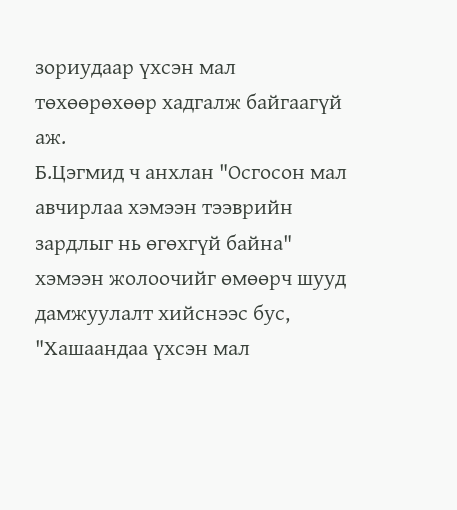зориудаар үхсэн мал төхөөрөхөөр хадгалж байгаагүй аж.
Б.Цэгмид ч анхлан "Осгосон мал авчирлаа хэмээн тээврийн зардлыг нь өгөхгүй байна" хэмээн жолоочийг өмөөрч шууд дамжуулалт хийснээс бус, "Хашаандаа үхсэн мал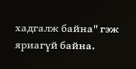хадгалж байна" гэж яриагүй байна.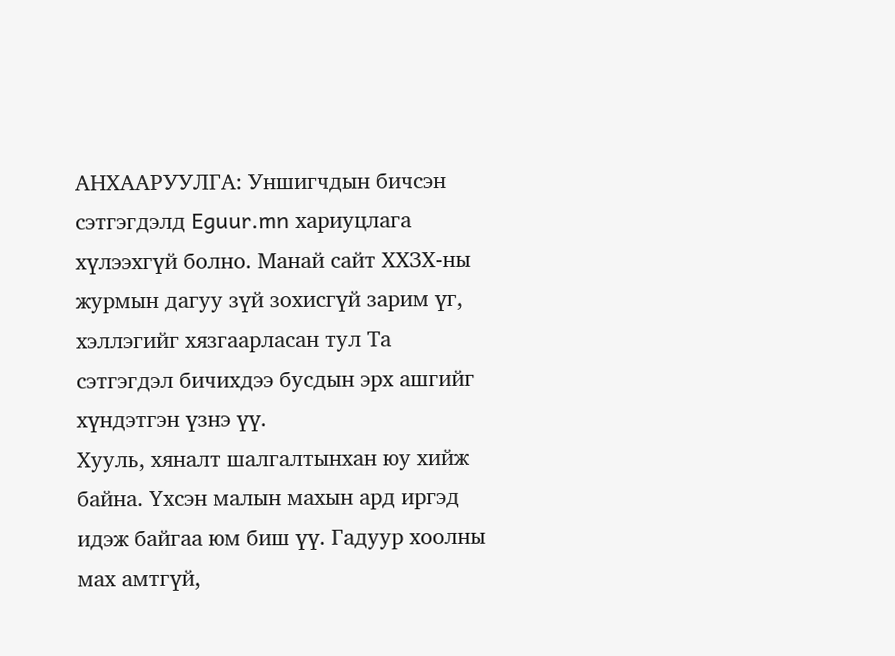АНХААРУУЛГА: Уншигчдын бичсэн сэтгэгдэлд Eguur.mn хариуцлага хүлээхгүй болно. Манай сайт ХХЗХ-ны журмын дагуу зүй зохисгүй зарим үг, хэллэгийг хязгаарласан тул Та сэтгэгдэл бичихдээ бусдын эрх ашгийг хүндэтгэн үзнэ үү.
Хууль, хяналт шалгалтынхан юу хийж байна. Үхсэн малын махын ард иргэд идэж байгаа юм биш үү. Гадуур хоолны мах амтгүй,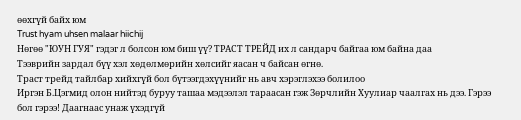өөхгүй байх юм
Trust hyam uhsen malaar hiichij
Нөгөө "ЮУН ГУЯ" гэдэг л болсон юм биш үү? ТРАСТ ТРЕЙД их л сандарч байгаа юм байна даа
Тээврийн зардал бүү хэл хөдөлмөрийн хөлсийг яасан ч байсан өгнө.
Траст трейд тайлбар хийхгүй бол бүтээгдэхүүнийг нь авч хэрэглэхээ болилоо
Иргэн Б.Цэгмид олон нийтэд буруу ташаа мэдээлэл тараасан гэж Зөрчлийн Хуулиар чаалгах нь дээ. Гэрээ бол гэрээ! Даагнаас унаж үхэдгүй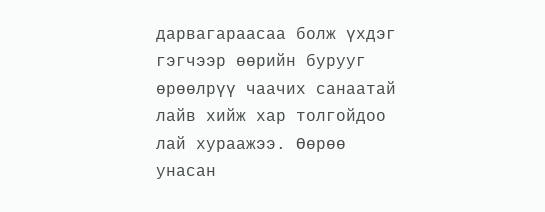дарвагараасаа болж үхдэг гэгчээр өөрийн бурууг өрөөлрүү чаачих санаатай лайв хийж хар толгойдоо лай хураажээ. Өөрөө унасан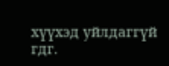хүүхэд уйлдаггүй гдг.